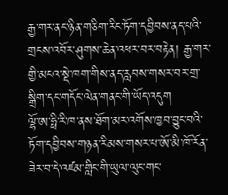རྒྱ་གར་ནང་ཉིན་གཅིག་རིང་ཏོག་དབྱིབས་ནད་པའི་གྲངས་འབོར་ཤུགས་ཆེན་འཕར་བར་བརྟེན། རྒྱ་གར་གྱི་མངའ་སྡེ་ཁག་གིས་ནད་རླབས་གསར་བར་གྲ་སྒྲིག་དང་གདོང་ལེན་གནང་གི་ཡོད་འདུག
ལྷོ་ཨ་ཧྥི་རི་ཁ་ནས་ཐོག་མར་འགོས་ཁྱབ་བྱུང་བའི་ཏོག་དབྱིབས་གཉན་རིམས་གསར་པ་ཨོ་མི་ཁོ་རོན་ཟེར་བ་དེ་འཛམ་གླིང་གི་ཡུལ་ལུང་གང་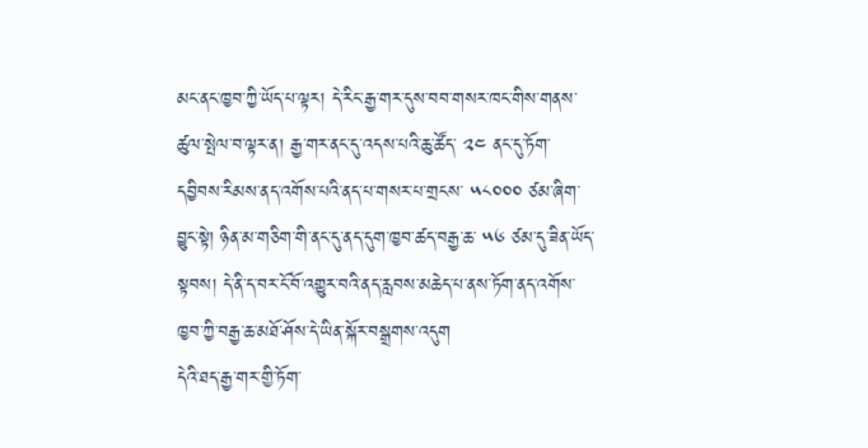མང་ནང་ཁྱབ་ཀྱི་ཡོད་པ་ལྟར། དེ་རིང་རྒྱ་གར་དུས་བབ་གསར་ཁང་གིས་གནས་ཚུལ་སྤེལ་བ་ལྟར་ན། རྒྱ་གར་ནང་དུ་འདས་པའི་ཆུ་ཚོད་ ༢༤ ནང་དུ་ཏོག་དབྱིབས་རིམས་ནད་འགོས་པའི་ནད་པ་གསར་པ་གྲངས་ ༥༨༠༠༠ ཙམ་ཞིག་བྱུང་སྟེ། ཉིན་མ་གཅིག་གི་ནང་དུ་ནད་དུག་ཁྱབ་ཚད་བརྒྱ་ཆ་ ༥༦ ཙམ་དུ་ཟིན་ཡོད་སྟབས། དེ་ནི་ད་བར་ངོ་བོ་འགྱུར་བའི་ནད་རླབས་མཆེད་པ་ནས་ཏོག་ནད་འགོས་ཁྱབ་ཀྱི་བརྒྱ་ཆ་མཐོ་ཤོས་དེ་ཡིན་སྐོར་བསྒྲགས་འདུག
དེའི་ཐད་རྒྱ་གར་གྱི་ཏོག་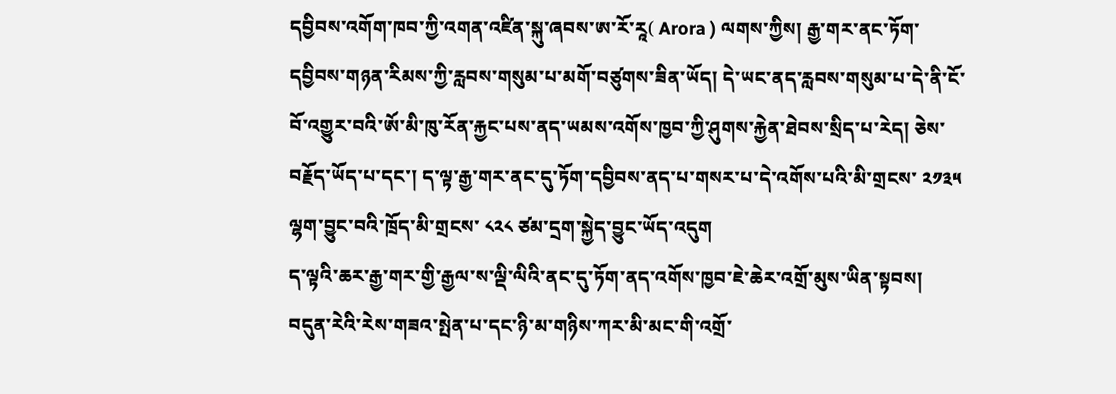དབྱིབས་འགོག་ཁབ་ཀྱི་འགན་འཛིན་སྐུ་ཞབས་ཨ་རོ་རཱ( Arora ) ལགས་ཀྱིས། རྒྱ་གར་ནང་ཏོག་དབྱིབས་གཉན་རིམས་ཀྱི་རླབས་གསུམ་པ་མགོ་བཙུགས་ཟིན་ཡོད། དེ་ཡང་ནད་རླབས་གསུམ་པ་དེ་ནི་ངོ་བོ་འགྱུར་བའི་ཨོ་མི་ཁུ་རོན་རྐྱང་པས་ནད་ཡམས་འགོས་ཁྱབ་ཀྱི་ཤུགས་རྐྱེན་ཐེབས་སྲིད་པ་རེད། ཅེས་བརྗོད་ཡོད་པ་དང་། ད་ལྟ་རྒྱ་གར་ནང་དུ་ཏོག་དབྱིབས་ནད་པ་གསར་པ་དེ་འགོས་པའི་མི་གྲངས་ ༢༡༣༥ ལྷག་བྱུང་བའི་ཁྲོད་མི་གྲངས་ ༨༢༨ ཙམ་དྲག་སྐྱེད་བྱུང་ཡོད་འདུག
ད་ལྟའི་ཆར་རྒྱ་གར་གྱི་རྒྱལ་ས་ལྡི་ལིའི་ནང་དུ་ཏོག་ནད་འགོས་ཁྱབ་ཇེ་ཆེར་འགྲོ་མུས་ཡིན་སྟབས། བདུན་རེའི་རེས་གཟའ་སྤེན་པ་དང་ཉི་མ་གཉིས་ཀར་མི་མང་གི་འགྲོ་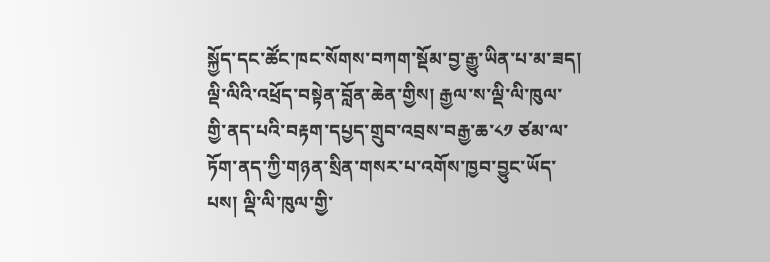སྐྱོད་དང་ཚོང་ཁང་སོགས་བཀག་སྡོམ་བྱ་རྒྱུ་ཡིན་པ་མ་ཟད། ལྡི་ལིའི་འཕྲོད་བསྟེན་བློན་ཆེན་གྱིས། རྒྱལ་ས་ལྡི་ལི་ཁུལ་གྱི་ནད་པའི་བརྟག་དཔྱད་གྲུབ་འབྲས་བརྒྱ་ཆ་༨༡ ཙམ་ལ་ཏོག་ནད་ཀྱི་གཉན་སྲིན་གསར་པ་འགོས་ཁྱབ་བྱུང་ཡོད་པས། ལྡི་ལི་ཁུལ་གྱི་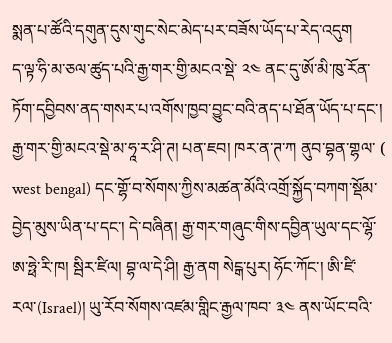སྨན་པ་ཚོའི་དགུན་དུས་གུང་སེང་མེད་པར་བཟོས་ཡོད་པ་རེད་འདུག
ད་ལྟ་ཧི་མ་ཅལ་ཚུད་པའི་རྒྱ་གར་གྱི་མངའ་སྡེ་ ༢༤ ནང་དུ་ཨོ་མི་ཁུ་རོན་ཏོག་དབྱིབས་ནད་གསར་པ་འགོས་ཁྱབ་བྱུང་བའི་ནད་པ་ཐོན་ཡོད་པ་དང་། རྒྱ་གར་གྱི་མངའ་སྡེ་མ་ཧཱ་ར་ཤི་ཊ། པན་ཇབ། ཁར་ན་ཊ་ཀ ནུབ་བྷན་གྷལ་ ( west bengal) དང་གྷོ་བ་སོགས་ཀྱིས་མཚན་མོའི་འགྲོ་སྐྱོད་བཀག་སྡོམ་བྱེད་མུས་ཡིན་པ་དང་། དེ་བཞིན། རྒྱ་གར་གཞུང་གིས་དབྱིན་ཡུལ་དང་ལྷོ་ཨ་ཧྥེ་རི་ཁ། སྦིར་ཛིལ། བྷ་ལ་དེ་ཤི། རྒྱ་ནག སེངྒ་པུར། ཧོང་ཀོང་། ཨི་ཛི་རལ་(Israel)། ཡུ་རོབ་སོགས་འཛམ་གླིང་རྒྱལ་ཁབ་ ༣༤ ནས་ཡོང་བའི་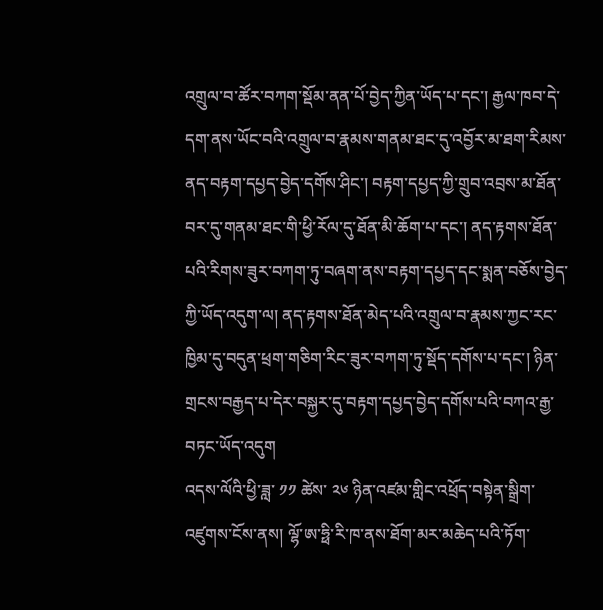འགྲུལ་བ་ཚོར་བཀག་སྡོམ་ནན་པོ་བྱེད་ཀྱིན་ཡོད་པ་དང་། རྒྱལ་ཁབ་དེ་དག་ནས་ཡོང་བའི་འགྲུལ་བ་རྣམས་གནམ་ཐང་དུ་འབྱོར་མ་ཐག་རིམས་ནད་བརྟག་དཔྱད་བྱེད་དགོས་ཤིང་། བརྟག་དཔྱད་ཀྱི་གྲུབ་འབྲས་མ་ཐོན་བར་དུ་གནམ་ཐང་གི་ཕྱི་རོལ་དུ་ཐོན་མི་ཆོག་པ་དང་། ནད་རྟགས་ཐོན་པའི་རིགས་ཟུར་བཀག་ཏུ་བཞག་ནས་བརྟག་དཔྱད་དང་སྨན་བཅོས་བྱེད་ཀྱི་ཡོད་འདུག་ལ། ནད་རྟགས་ཐོན་མེད་པའི་འགྲུལ་བ་རྣམས་ཀྱང་རང་ཁྱིམ་དུ་བདུན་ཕྲག་གཅིག་རིང་ཟུར་བཀག་ཏུ་སྡོད་དགོས་པ་དང་། ཉིན་གྲངས་བརྒྱད་པ་དེར་བསྐྱར་དུ་བརྟག་དཔྱད་བྱེད་དགོས་པའི་བཀའ་རྒྱ་བཏང་ཡོད་འདུག
འདས་ལོའི་ཕྱི་ཟླ་ ༡༡ ཚེས་ ༢༦ ཉིན་འཛམ་གླིང་འཕྲོད་བསྟེན་སྒྲིག་འཛུགས་ངོས་ནས། ལྷོ་ཨ་ཧྥི་རི་ཁ་ནས་ཐོག་མར་མཆེད་པའི་ཏོག་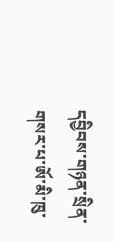དབྱིབས་གཉན་སྲིན་གསར་པ་ཨོ་མི་ཁུ་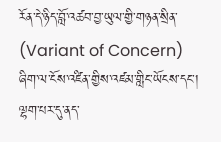རོན་དེ་ཉིད་བློ་འཚབ་བྱ་ཡུལ་གྱི་གཉན་སྲིན་ (Variant of Concern) ཞིག་ལ་ངོས་འཛིན་གྱིས་འཛམ་གླིང་ཡོངས་དང་། ལྷག་པར་དུ་ནད་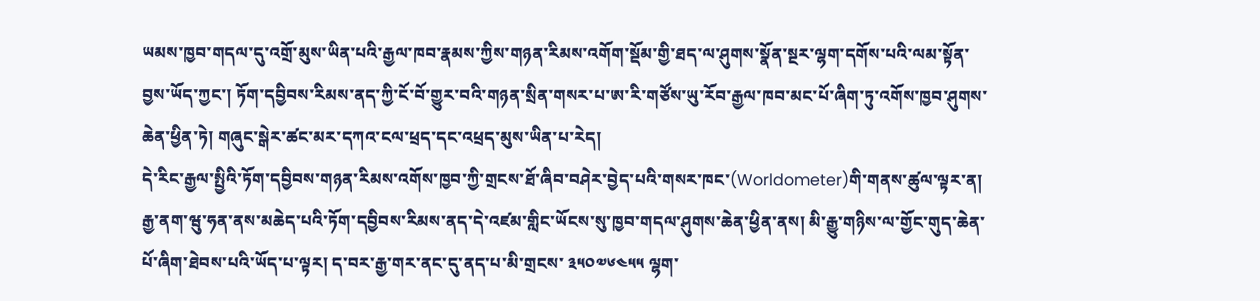ཡམས་ཁྱབ་གདལ་དུ་འགྲོ་མུས་ཡིན་པའི་རྒྱལ་ཁབ་རྣམས་ཀྱིས་གཉན་རིམས་འགོག་སྡོམ་གྱི་ཐད་ལ་ཤུགས་སྣོན་སྔར་ལྷག་དགོས་པའི་ལམ་སྟོན་བྱས་ཡོད་ཀྱང་། ཏོག་དབྱིབས་རིམས་ནད་ཀྱི་ངོ་བོ་གྱུར་བའི་གཉན་སྲིན་གསར་པ་ཨ་རི་གཙོས་ཡུ་རོབ་རྒྱལ་ཁབ་མང་པོ་ཞིག་ཏུ་འགོས་ཁྱབ་ཤུགས་ཆེན་ཕྱིན་ཏེ། གཞུང་སྒེར་ཚང་མར་དཀའ་ངལ་ཕྲད་དང་འཕྲད་མུས་ཡིན་པ་རེད།
དེ་རིང་རྒྱལ་སྤྱིའི་ཏོག་དབྱིབས་གཉན་རིམས་འགོས་ཁྱབ་ཀྱི་གྲངས་ཐོ་ཞིབ་བཤེར་བྱེད་པའི་གསར་ཁང་(Worldometer)གི་གནས་ཚུལ་ལྟར་ན། རྒྱ་ནག་ཝུ་ཧན་ནས་མཆེད་པའི་ཏོག་དབྱིབས་རིམས་ནད་དེ་འཛམ་གླིང་ཡོངས་སུ་ཁྱབ་གདལ་ཤུགས་ཆེན་ཕྱིན་ནས། མི་རྒྱུ་གཉིས་ལ་གྱོང་གུད་ཆེན་པོ་ཞིག་ཐེབས་པའི་ཡོད་པ་ལྟར། ད་བར་རྒྱ་གར་ནང་དུ་ནད་པ་མི་གྲངས་ ༣༥༠༧༦༤༥༥ ལྷག་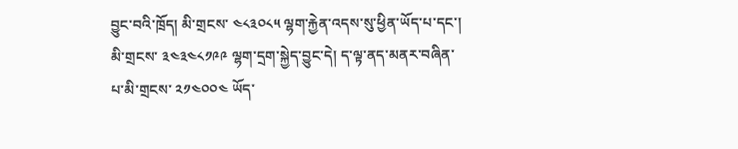བྱུང་བའི་ཁྲོད། མི་གྲངས་ ༤༨༣༠༨༥ ལྷག་རྐྱེན་འདས་སུ་ཕྱིན་ཡོད་པ་དང་། མི་གྲངས་ ༣༤༣༤༨༡༩༩ ལྷག་དྲག་སྐྱེད་བྱུང་དེ། ད་ལྟ་ནད་མནར་བཞིན་པ་མི་གྲངས་ ༢༡༤༠༠༤ ཡོད་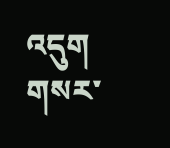འདུག
གསར་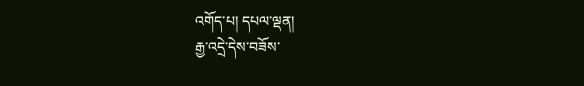འགོད་པ། དཔལ་ལྡན།
རྒྱ་འདྲེ་དེས་བཟོས་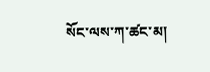སོང་ལས་ཀ་ཚང་མ།